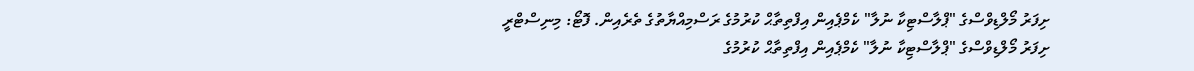ށިފަރު މޯލްޑިވްސްގެ "ޕްލާސްޓިކާ ނުލާ" ކެމްޕެއިން އިފްތިތާޙް ކުރުމުގެ ރަސްމިއްޔާތުގެ ތެރެއިން. ފޮޓޯ: މިނިސްޓްރީ
ށިފަރު މޯލްޑިވްސްގެ "ޕްލާސްޓިކާ ނުލާ" ކެމްޕެއިން އިފްތިތާޙް ކުރުމުގެ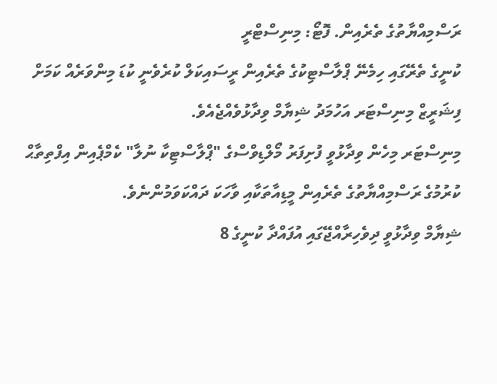ރަސްމިއްޔާތުގެ ތެރެއިން. ފޮޓޯ: މިނިސްޓްރީ
ކުނީގެ ތެރޭގައި ހިމެނޭ ޕްލާސްޓިކުގެ ތެރެއިން ރީސައިކަލް ކުރެވެނީ ކުޑަ މިންވަރެއް ކަމަށް ފިޝަރީޒް މިނިސްޓަރ އަހުމަދު ޝިޔާމް ވިދާޅުވެއްޖެއެވެ.
މިނިސްޓަރ މިހެން ވިދާޅުވީ ފުށިފަރު މޯލްޑިވްސްގެ "ޕްލާސްޓިކާ ނުލާ" ކެމްޕެއިން އިފްތިތާޙް ކުރުމުގެ ރަސްމިއްޔާތުގެ ތެރެއިން މީޑިއާތަކާއި ވާހަކަ ދައްކަވަމުންނެވެ.
ޝިޔާމް ވިދާޅުވީ ދިވެހިރާއްޖޭގައި އުފައްދާ ކުނީގެ 8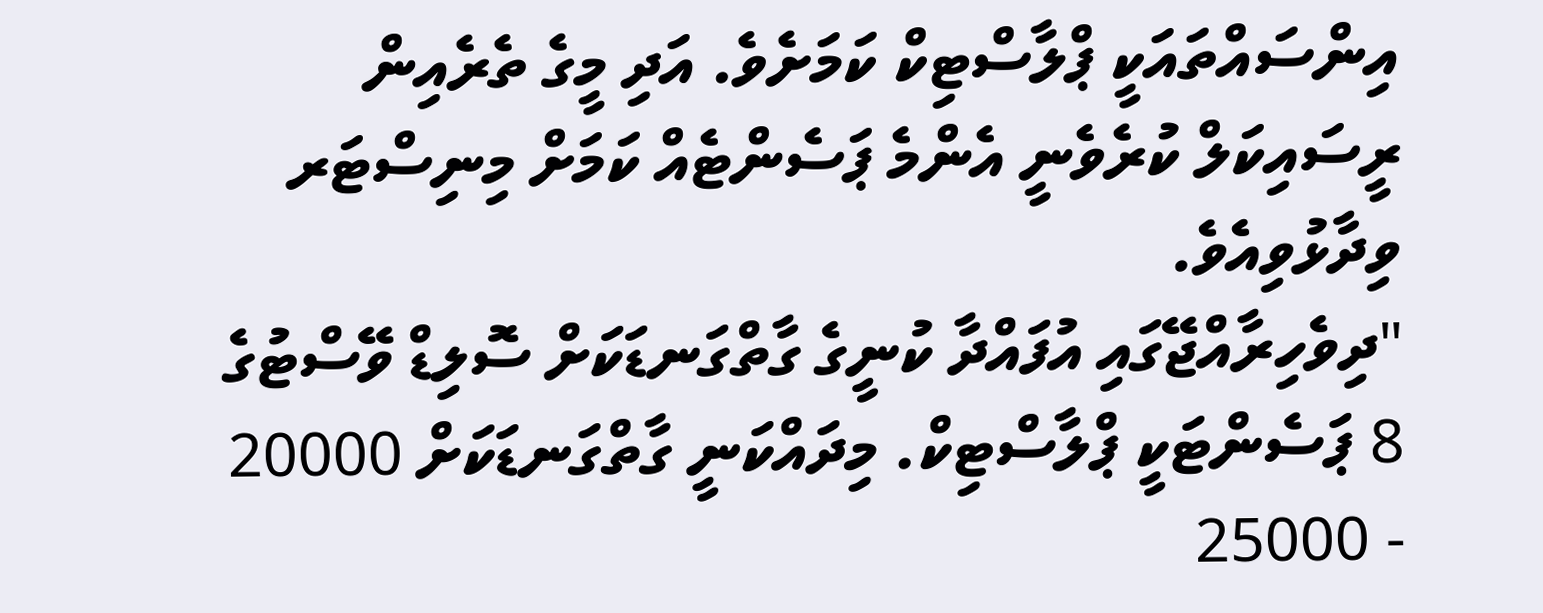އިންސައްތައަކީ ޕްލާސްޓިކް ކަމަށެވެ. އަދި މީގެ ތެރެއިން ރީސައިކަލް ކުރެވެނީ އެންމެ ޕަސެންޓެއް ކަމަށް މިނިސްޓަރ ވިދާޅުވިއެވެ.
"ދިވެހިރާއްޖޭގައި އުފައްދާ ކުނީގެ ގާތްގަނޑަކަށް ސޮލިޑް ވޭސްޓުގެ 8 ޕަސެންޓަކީ ޕްލާސްޓިކް. މިދައްކަނީ ގާތްގަނޑަކަށް 20000 - 25000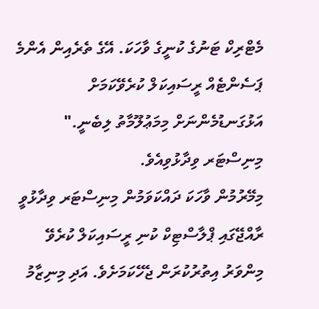މެޓްރިކް ޓަނުގެ ކުނީގެ ވާހަކަ. އޭގެ ތެރެއިން އެންމެ ޕަސެންޓެއް ރީސައިކަލް ކުރެވޭކަމަށް އަޅުގަނޑުމެންނަށް މިމަޢުލޫމާތު ލިބެނީ." މިނިސްޓަރ ވިދާޅުވިއެވެ.
މިމޭރުމުން ވާހަކަ ދައްކަވަމުން މިނިސްޓަރ ވިދާޅުވީ ރާއްޖޭގައި ޕްލާސްޓިކް ކުނި ރީސައިކަލް ކުރެވޭ މިންވަރު އިތުރުކުރަން ޖެހޭކަމަށެވެ. އަދި މިނިޒާމު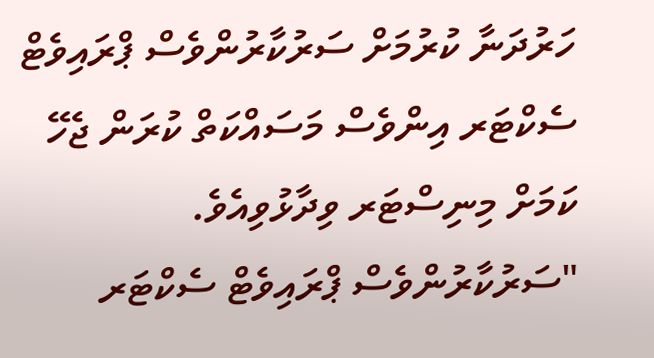ހަރުދަނާ ކުރުމަށް ސަރުކާރުންވެސް ޕްރައިވެޓް ސެކްޓަރ އިންވެސް މަސައްކަތް ކުރަން ޖެހޭ ކަމަށް މިނިސްޓަރ ވިދާޅުވިއެވެ.
"ސަރުކާރުންވެސް ޕްރައިވެޓް ސެކްޓަރ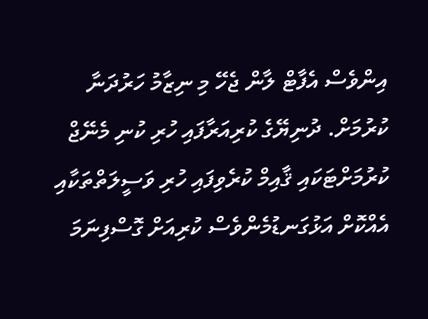އިންވެސް އެފާޓް ލާން ޖެހޭ މި ނިޒާމު ހަރުދަނާ ކުރުމަށް. ދުނިޔޭގެ ކުރިއަރާފައި ހުރި ކުނި މެނޭޖް ކުރުމަށްޓަކައި ޤާއިމް ކުރެވިފައި ހުރި ވަސީލަތްތަކާއި އެއްކޮށް އަޅުގަނޑުމެންވެސް ކުރިއަށް ގޮސްފިނަމަ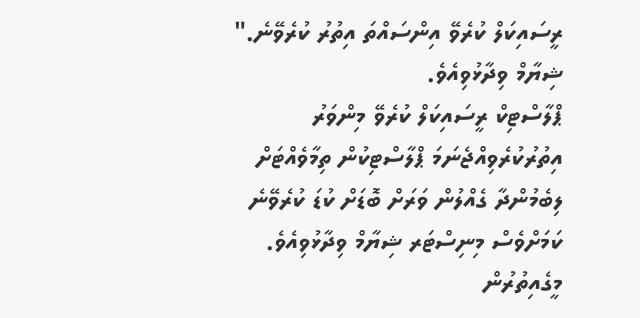ރީސައިކަލް ކުރެވޭ އިންސައްތަ އިތުރު ކުރެވޭނެ." ޝިޔާމް ވިދާޅުވިއެވެ.
ޕްލާސްޓިކް ރީސައިކަލް ކުރެވޭ މިންވަރު އިތުރުކުރެވިއްޖެނަމަ ޕްލާސްޓިކުން ތިމާވެއްޓަށް ލިބެމުންދާ ގެއްލުން ވަރަށް ބޮޑަށް ކުޑަ ކުރެވޭނެ ކަމަށްވެސް މިނިސްޓަރ ޝިޔާމް ވިދާޅުވިއެވެ.
މީގެއިތުރުން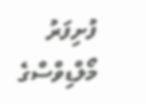ފުށިފަރު މޯލްޑިވްސްގެ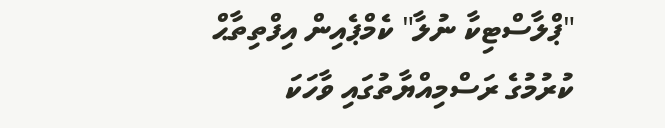"ޕްލާސްޓިކާ ނުލާ" ކެމްޕެއިން އިފްތިތާޙް ކުރުމުގެ ރަސްމިއްޔާތުގައި ވާހަކަ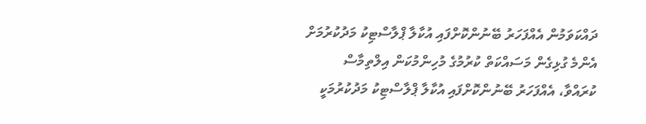ދައްކަވަމުން އެއްފަހަރު ބޭނުންކޮށްފައި އުކާލާ ޕްލާސްޓިކު މަދުކުރުމަށް އެންމެ ގުޅިގެން މަސައްކަތް ކުރުމުގެ މުހިންމުކަން އިލްތިމާސް ކުރައްވާ، އެއްފަހަރު ބޭނުންކޮށްފައި އުކާލާ ޕްލާސްޓިކު މަދުކުރުމަކީ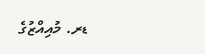ޑރ. މުއިއްޒުގެ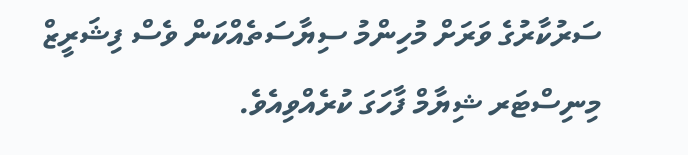ސަރުކާރުގެ ވަރަށް މުހިންމު ސިޔާސަތެއްކަން ވެސް ފިޝަރީޒް މިނިސްޓަރ ޝިޔާމް ފާހަގަ ކުރެއްވިއެވެ.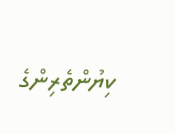ކިޔުންތެރިންގެ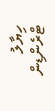ހިޔާލު
ޓްރެންޑިން